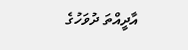އާދީއްތަ ދުވަހުގެ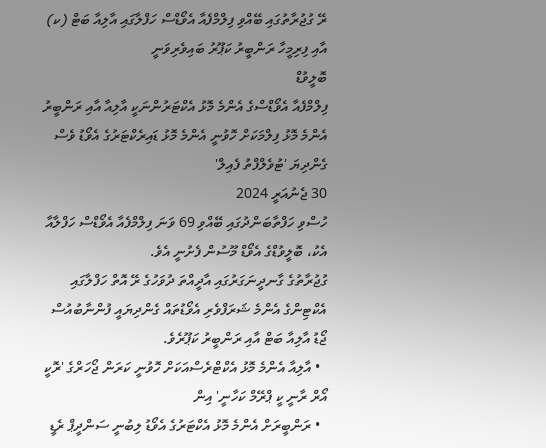ރޭ ގުޖުރާތުގައި ބޭއްވި ފިލްމްފެއާ އެވޯޑްސް ހަފްލާގައި އާލިއާ ބަޓް (ކ) އާއި ފިރިމީހާ ރަންބީރު ކަޕޫރު ބައިވެރިވަނީ
ބޮލީވުޑް
ފިލްމްފެއާ އެވޯޑްސްގެ އެންމެ މޮޅު އެކްޓަރުންނަކީ އާލިއާ އާއި ރަންބީރު
އެންމެ މޮޅު ފިލްމަކަށް ހޮވުނީ އެންމެ މޮޅު ޑައިރެކްޓަރުގެ އެވޯޑު ވެސް ގެންދިޔަ 'ޓުވެލްފްތު ފެއިލް'
30 ޖެނުއަރީ 2024
ހުސްވި ހަފްތާބަންދުގައި ބޭއްވި 69 ވަނަ ފިލްމްފެއާ އެވޯޑްސް ހަފްލާއާ އެކު، ބޮލީވުޑްގެ އެވޯޑް މޫސުން ފެށުނީ އެވެ.
ގުޖުރާތުގެ ގާނދީނަގަރުގައި އާދީއްތަ ދުވަހުގެ ރޭ އޮތް ހަފްލާގައި އެކްޓިންގެ އެންމެ ޝަރަފްވެރި އެވޯޑުތައް ގެންދިޔައީ ފުންނާބުއުސް ޖޯޑު އާލިއާ ބަޓް އާއި ރަންބީރު ކަޕޫރެވެ.
  • އާލިއާ އެންމެ މޮޅު އެކްޓްރެސްއަކަށް ހޮވުނީ ކަރަން ޖޯހަރްގެ 'ރޮކީ އޯރް ރާނީ ކީ ޕްރޭމް ކަހާނީ' އިން
  • ރަންބީރަށް އެންމެ މޮޅު އެކްޓަރުގެ އެވޯޑު ލިބުނީ ސަންދީޕް ރެޑީ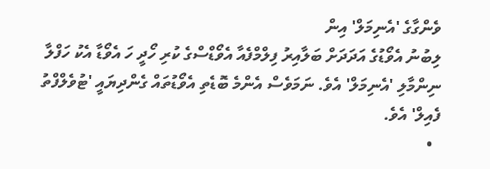ވެންގާގެ 'އެނިމަލް' އިން
ލިބުނު އެވޯޑުގެ އަދަދަށް ބަލާއިރު ފިލްމްފެއާ އެވޯޑްސްގެ ކުރި ހޯދީ ހަ އެވޯޑާ އެކު ހަފްލާ ނިންމާލި 'އެނިމަލް' އެވެ. ނަމަވެސް އެންމެ ބޮޑެތި އެވޯޑުތައް ގެންދިޔައީ 'ޓުވެލްފްތު ފެއިލް' އެވެ.
  •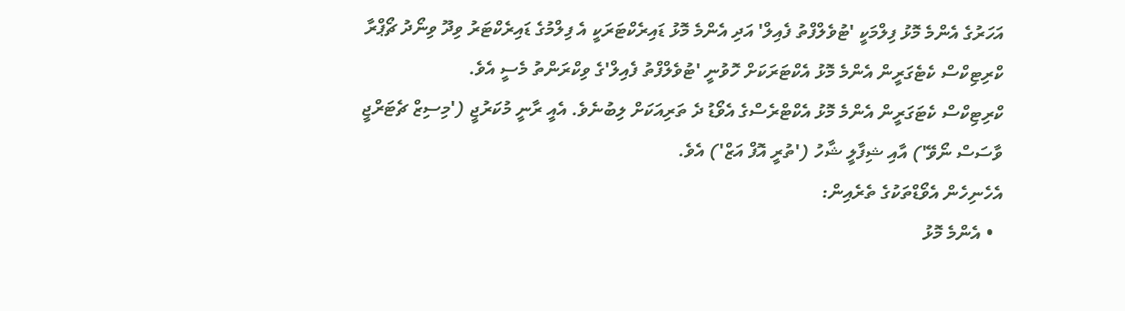އަހަރުގެ އެންމެ މޮޅު ފިލްމަކީ 'ޓުވެލްފްތު ފެއިލް' އަދި އެންމެ މޮޅު ޑައިރެކްޓަރަކީ އެ ފިލްމުގެ ޑައިރެކްޓަރު ވިދޫ ވިނޯދު ޗޯޕްރާ
ކްރިޓިކްސް ކެޓެގަރީން އެންމެ މޮޅު އެކްޓަރަކަށް ހޮވުނީ 'ޓުވެލްފްތު ފެއިލް'ގެ ވިކްރަންތު މެސީ އެވެ.
ކްރިޓިކްސް ކެޓަގަރީން އެންމެ މޮޅު އެކްޓްރެސްގެ އެވޯޑު ދެ ތަރިއަކަށް ލިބުނެވެ. އެއީ ރާނީ މުކަރުޖީ ('މިސިޒް ޗެޓަރްޖީ ވާސަސް ނޯވޭ') އާއި ޝިފާލީ ޝާހު ('ތުރީ އޮފް އަޒް') އެވެ.
އެހެނިހެން އެވޯޑްތަކުގެ ތެރެއިން:
  • އެންމެ މޮޅު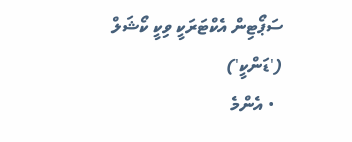ސަޕޯޓިން އެކްޓަރަކީ ވިކީ ކޯޝަލް ('ޑަންކީ')
  • އެންމެ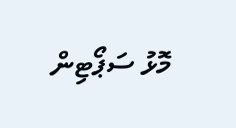މޮޅު ސަޕޯޓިން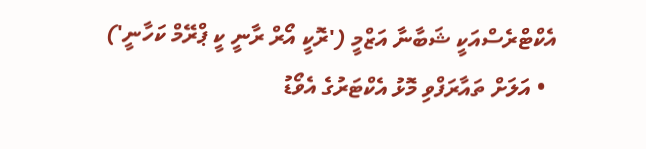އެކްޓްރެސްއަކީ ޝަބާނާ އަޒްމީ ('ރޮކީ އޯރް ރާނީ ކީ ޕްރޭމް ކަހާނީ')
  • އަލަށް ތައާރަފްވި މޮޅު އެކްޓަރުގެ އެވޯޑު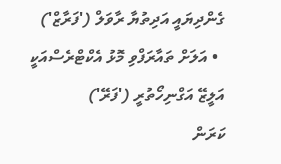ގެންދިޔައީ އަދިތުޔާ ރާވަލް ('ފަރާޒް')
  • އަލަށް ތައާރަފްވި މޮޅު އެކްޓްރެސްއަކީ އަލީޒޭ އަގްނިހޯތުރީ ('ފަރޭ')
ކަރަން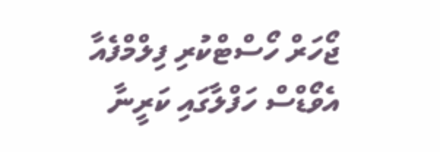ޖޯހަރް ހޯސްޓްކުރި ފިލްމްފެއާ އެވޯޑްސް ހަފްލާގައި ކަރީނާ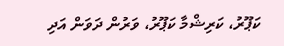ކަޕޫރު، ކަރިޝްމާ ކަޕޫރު، ވަރުން ދަވަން އަދި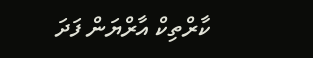ކާރްތިކް އާރްޔަން ފަދަ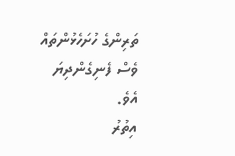ތަރިންގެ ހުށަހެޅުންތައް ވެސް ފެނިގެންދިޔަ އެވެ.
އިތުރު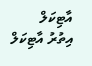އާޓިކަލް
އިތުރު އާޓިކަލް